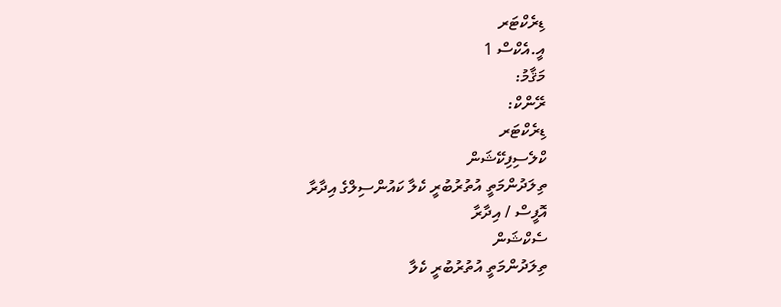ޑިރެކްޓަރ
އީ.އެކްސް 1
މަޤާމު:
ރޭންކް:
ޑިރެކްޓަރ
ކްލެސިފިކޭޝަން
ތިލަދުންމަތީ އުތުރުބުރީ ކެލާ ކައުންސިލްގެ އިދާރާ
އޮފީސް / އިދާރާ
ސެކްޝަން
ތިލަދުންމަތީ އުތުރުބުރީ ކެލާ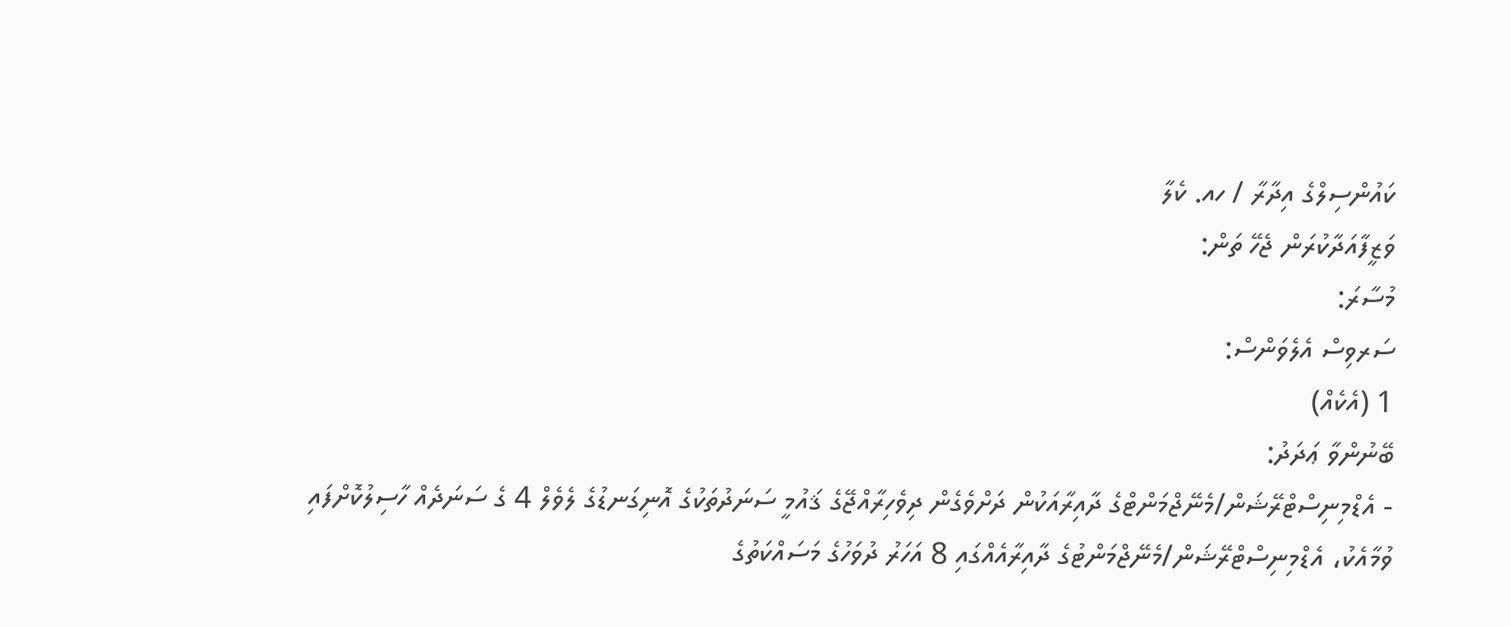ކައުންސިލްގެ އިދާރާ / ހއ. ކެލާ
ވަޒީފާއަދާކުރަން ޖެހޭ ތަން:
މުސާރަ:
ސަރވިސް އެލެވަންސް:
1 (އެކެއް)
ބޭނުންވާ ޢަދަދު:
- އެޑްމިނިސްޓްރޭޝަން/މެނޭޖްމަންޓްގެ ދާއިރާއަކުން ދަށްވެގެން ދިވެހިރާއްޖޭގެ ޤައުމީ ސަނަދުތަކުގެ އޮނިގަނޑުގެ ލެވެލް 4 ގެ ސަނަދެއް ހާސިލުކޮށްފައި ވުމާއެކު، އެޑްމިނިސްޓްރޭޝަން/މެނޭޖްމަންޓުގެ ދާއިރާއެއްގައި 8 އަހަރު ދުވަހުގެ މަސައްކަތުގެ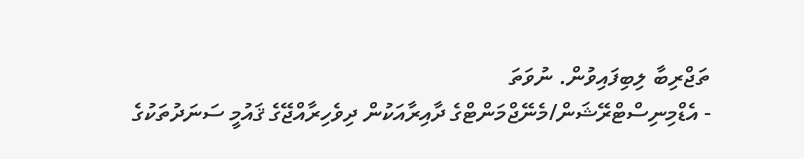ތަޖްރިބާ ލިބިފައިވުން. ނުވަތަ
- އެޑްމިނިސްޓްރޭޝަން/މެނޭޖްމަންޓްގެ ދާއިރާއަކުން ދިވެހިރާއްޖޭގެ ޤައުމީ ސަނަދުތަކުގެ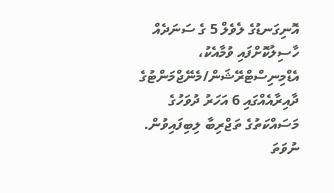އޮނިގަނޑުގެ ލެވެލް 5 ގެ ސަނަދެއް ހާސިލުކޮށްފައި ވުމާއެކު، އެޑްމިނިސްޓްރޭޝަން/މެނޭޖްމަންޓުގެ ދާއިރާއެއްގައި 6 އަހަރު ދުވަހުގެ މަސައްކަތުގެ ތަޖްރިބާ ލިބިފައިވުން. ނުވަތަ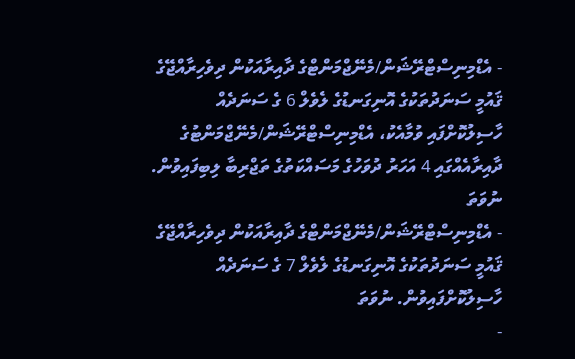- އެޑްމިނިސްޓްރޭޝަން/މެނޭޖްމަންޓްގެ ދާއިރާއަކުން ދިވެހިރާއްޖޭގެ ޤައުމީ ސަނަދުތަކުގެ އޮނިގަނޑުގެ ލެވެލް 6 ގެ ސަނަދެއް ހާސިލުކޮށްފައި ވުމާއެކު، އެޑްމިނިސްޓްރޭޝަން/މެނޭޖްމަންޓުގެ ދާއިރާއެއްގައި 4 އަހަރު ދުވަހުގެ މަސައްކަތުގެ ތަޖްރިބާ ލިބިފައިވުން. ނުވަތަ
- އެޑްމިނިސްޓްރޭޝަން/މެނޭޖްމަންޓްގެ ދާއިރާއަކުން ދިވެހިރާއްޖޭގެ ޤައުމީ ސަނަދުތަކުގެ އޮނިގަނޑުގެ ލެވެލް 7 ގެ ސަނަދެއް ހާސިލުކޮށްފައިވުން. ނުވަތަ
-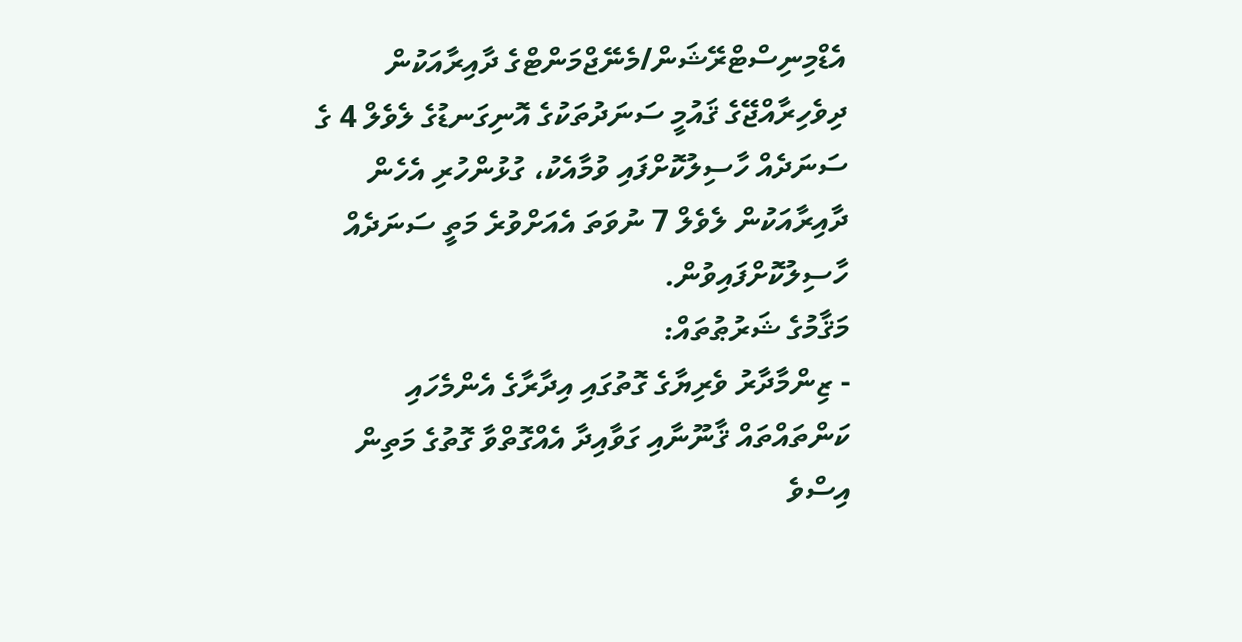އެޑްމިނިސްޓްރޭޝަން/މެނޭޖްމަންޓްގެ ދާއިރާއަކުން ދިވެހިރާއްޖޭގެ ޤައުމީ ސަނަދުތަކުގެ އޮނިގަނޑުގެ ލެވެލް 4 ގެ ސަނަދެއް ހާސިލުކޮށްފައި ވުމާއެކު، ގުޅުންހުރި އެހެން ދާއިރާއަކުން ލެވެލް 7 ނުވަތަ އެއަށްވުރެ މަތީ ސަނަދެއް ހާސިލުކޮށްފައިވުން.
މަޤާމުގެ ޝަރުޠުތައް:
- ޒިންމާދާރު ވެރިޔާގެ ގޮތުގައި އިދާރާގެ އެންމެހައި ކަންތައްތައް ޤާނޫނާއި ގަވާއިދާ އެއްގޮތްވާ ގޮތުގެ މަތިން އިސްވެ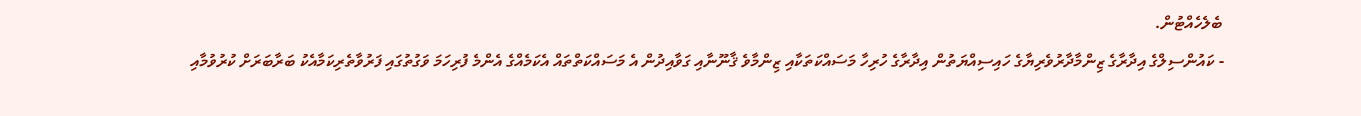ބެލެހެއްޓުން.
- ކައުންސިލްގެ އިދާރާގެ ޒިންމާދާރުވެރިޔާގެ ހައިސިއްޔަތުން އިދާރާގެ ހުރިހާ މަސައްކަތަކާއި ޒިންމާވެ ޤާނޫނާއި ގަވާއިދުން އެ މަސައްކަތްތައް އެކަމެއްގެ އެންމެ ފުރިހަމަ ވަގުތުގައި ފަރުވާތެރިކަމާއެކު ބަރާބަރަށް ކުރުވުމާއި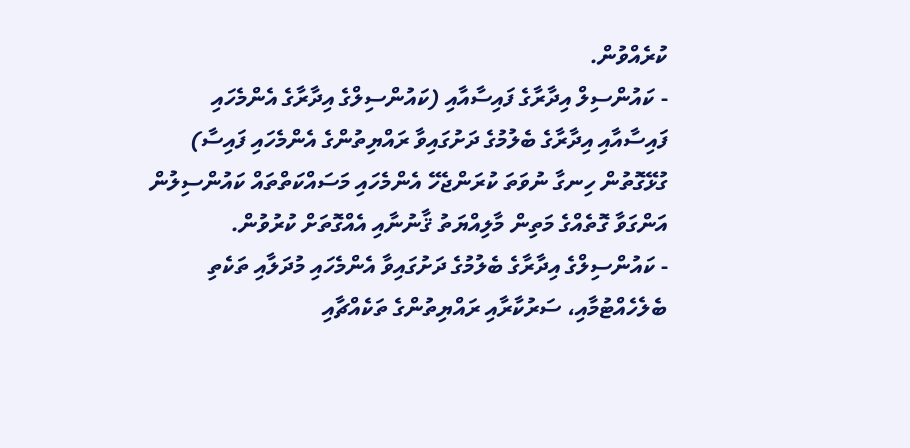ކުރެއްވުން.
- ކައުންސިލް އިދާރާގެ ފައިސާއާއި (ކައުންސިލްގެ އިދާރާގެ އެންމެހައި ފައިސާއާއި އިދާރާގެ ބެލުމުގެ ދަށުގައިވާ ރައްޔިތުންގެ އެންމެހައި ފައިސާ) ގުޅޭގޮތުން ހިނގާ ނުވަތަ ކުރަންޖެހޭ އެންމެހައި މަސައްކަތްތައް ކައުންސިލުން އަންގަވާ ގޮތެއްގެ މަތިން މާލިއްޔަތު ޤާނުނާއި އެއްގޮތަށް ކުރުވުން.
- ކައުންސިލްގެ އިދާރާގެ ބެލުމުގެ ދަށުގައިވާ އެންމެހައި މުދަލާއި ތަކެތި ބެލެހެއްޓުމާއި، ސަރުކާރާއި ރައްޔިތުންގެ ތަކެއްޗާއި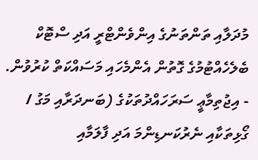މުދަލާއި ތަންތަނުގެ އިންވެންޓްރީ އަދި ސްޓޮކް ބެލެހެއްޓުމުގެ ގޮތުން އެންމެހައި މަސައްކަތް ކުރުވުން.
- އިޖުތިމާޢީ ސަރަހައްދުތަކުގެ (ބަނދަރާއި މަގު / ގޯޅިތަކާއި ނެރުކަނޑިންމަ އަދި ފާލަމާއި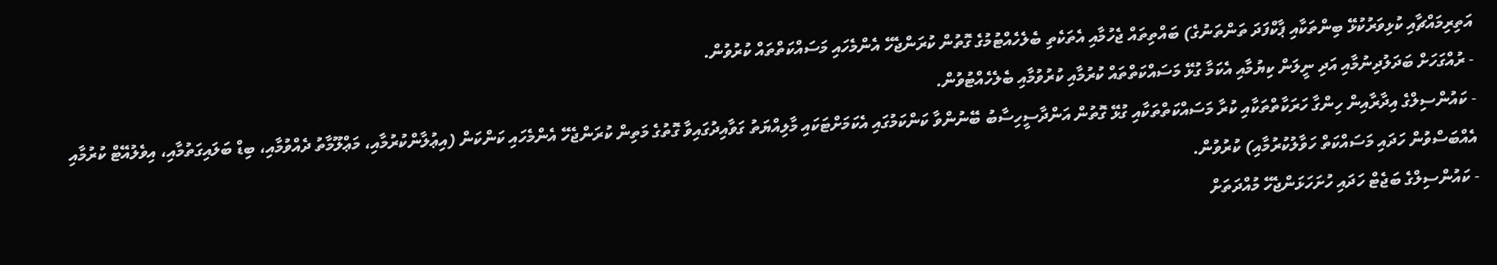އަތިރިމައްޗާއި ކުޅިވަރުކުޅޭ ބިންތަކާއި ޕާކްފަދަ ތަންތަނުގެ) ބައްތިތައް ޖެހުމާއި އެތަކެތި ބެލެހެއްޓުމުގެ ގޮތުން ކުރަންޖެހޭ އެންމެހައި މަސައްކަތްތައް ކުރުވުން.
- ރުއްގަހަށް ބަދަލުދިނުމާއި އަދި ނީލަން ކިޔުމާއި އެކަމާ ގުޅޭ މަސައްކަތްތައް ކުރުމާއި ކުރުވުމާއި ބެލެހެއްޓުވުން.
- ކައުންސިލްގެ އިދާރާއިން ހިންގާ ހަރަކާތްތަކާއި ކުރާ މަސައްކަތްތަކާއި ގުޅޭ ގޮތުން އަންދާސީހިސާބު ބޭނުންވާ ކަންކަމުގައި އެކަމަށްޓަކައި މާލިއްޔަތު ގަވާއިދުގައިވާ ގޮތުގެ މަތިން ކުރަންޖެހޭ އެންމެހައި ކަންކަން (އިޢުލާންކުރުމާއި، މަޢްލޫމާތު ދެއްވުމާއި، ބިޑް ބަލައިގަތުމާއި، އިވެލުއޭޓް ކުރުމާއި އެއްބަސްވުން ހަދައި މަސައްކަތް ހަވާލުކުރުމާއި) ކުރުވުން.
- ކައުންސިލްގެ ބަޖެޓް ހަދައި ހުށަހަޅަންޖެހޭ މުއްދަތަށް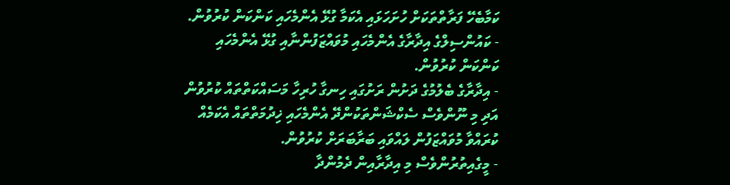ކަމާބެހޭ ފަރާތްތަކަށް ހުށަހަޅައި އެކަމާ ގުޅޭ އެންމެހައި ކަންކަން ކުރުވުން.
- ކައުންސިލްގެ އިދާރާގެ އެންމެހައި މުވައްޒަފުންނާއި ގުޅޭ އެންމެހައި ކަންކަން ކުރުވުން.
- އިދާރާގެ ބެލުމުގެ ދަށުން ރަށުގައި ހިނގާ ހުރިހާ މަސައްކަތްތައް ކުރުވުން އަދި މި ނޫންވެސް ސެކްޝަންތަކުންދޭ އެންމެހައި ޚިދުމަތްތައް އެކަމެއް ކުރައްވާ މުވައްޒަފުން ލައްވައި ބަރާބަރަށް ކުރުވުން.
- މީގެއިތުރުންވެސް މި އިދާރާއިން ދެމުންދާ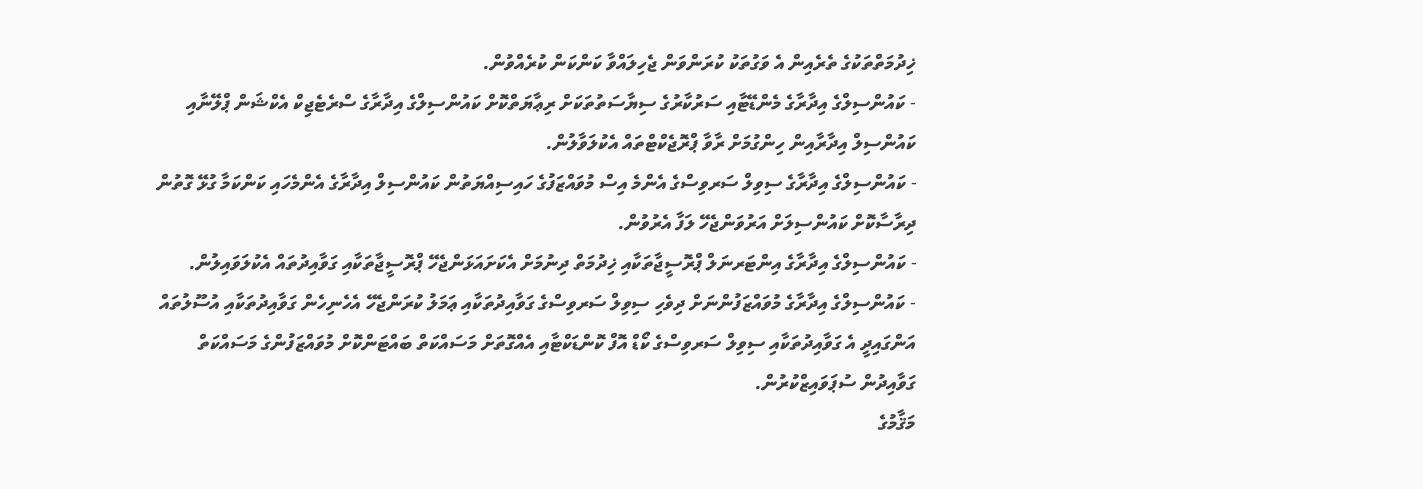ޚިދުމަތްތަކުގެ ތެރެއިން އެ ވަގުތަކު ކުރަންވަން ޖެހިލައްވާ ކަންކަން ކުރެއްވުން.
- ކައުންސިލްގެ އިދާރާގެ މެންޑޭޓާއި ސަރުކާރުގެ ސިޔާސަތުތަކަށް ރިޢާޔަތްކޮށް ކައުންސިލްގެ އިދާރާގެ ސްރެޓެޖިކް އެކްޝަން ޕްލޭނާއި ކައުންސިލް އިދާރާއިން ހިންގުމަށް ރާވާ ޕްރޮޖެކްޓްތައް އެކުލަވާލުން.
- ކައުންސިލްގެ އިދާރާގެ ސިވިލް ސަރވިސްގެ އެންމެ އިސް މުވައްޒަފުގެ ހައިސިއްޔަތުން ކައުންސިލް އިދާރާގެ އެންމެހައި ކަންކަމާ ގުޅޭ ގޮތުން ދިރާސާކޮށް ކައުންސިލަށް އަރުވަންޖެހޭ ލަފާ އެރުވުން.
- ކައުންސިލްގެ އިދާރާގެ އިންޓަރނަލް ޕްރޮސީޖާތަކާއި ޚިދުމަތް ދިނުމަށް އެކަށައަޅަންޖެހޭ ޕްރޮސީޖާތަކާއި ގަވާއިދުތައް އެކުލަވައިލުން.
- ކައުންސިލްގެ އިދާރާގެ މުވައްޒަފުންނަށް ދިވެހި ސިވިލް ސަރވިސްގެ ގަވާއިދުތަކާއި ޢަމަލު ކުރަންޖެހޭ އެހެނިހެން ގަވާއިދުތަކާއި އުސޫލުތައް އަންގައިދީ އެ ގަވާއިދުތަކާއި ސިވިލް ސަރވިސްގެ ކޯޑް އޮފް ކޮންޑަކްޓާއި އެއްގޮތަށް މަސައްކަތް ބައްޓަންކޮށް މުވައްޒަފުންގެ މަސައްކަތް ގަވާއިދުން ސުޕަވައިޒްކުރުން.
މަޤާމުގެ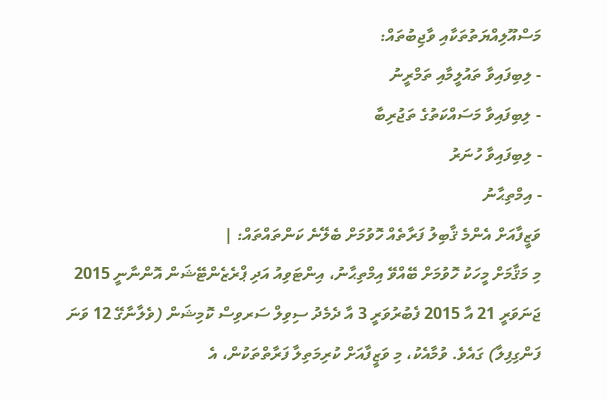މަސްއޫލިއްޔަތުތަކާއި ވާޖިބުތައް:
- ލިބިފައިވާ ތައުލީމާއި ތަމްރީނު
- ލިބިފައިވާ މަސައްކަތުގެ ތަޖުރިބާ
- ލިބިފައިވާ ހުނަރު
- އިމްތިޙާނު
ވަޒީފާއަށް އެންމެ ޤާބިލު ފަރާތެއް ހޮވުމަށް ބެލޭނެ ކަންތައްތައް: |
މި މަޤާމަށް މީހަކު ހޮވުމަށް ބޭއްވޭ އިމްތިޙާނު، އިންޓަވިއު އަދި ޕްރެޒެންޓޭޝަން އޮންނާނީ 2015 ޖަނަވަރީ 21 އާ 2015 ފެބުރުވަރީ 3 އާ ދެމެދު ސިވިލް ސަރވިސް ކޮމިޝަން (ވެލާނާގޭ 12 ވަނަ ފަންގިފިލާ) ގައެވެ. ވުމާއެކު، މި ވަޒީފާއަށް ކުރިމަތިލާ ފަރާތްތަކުން، އެ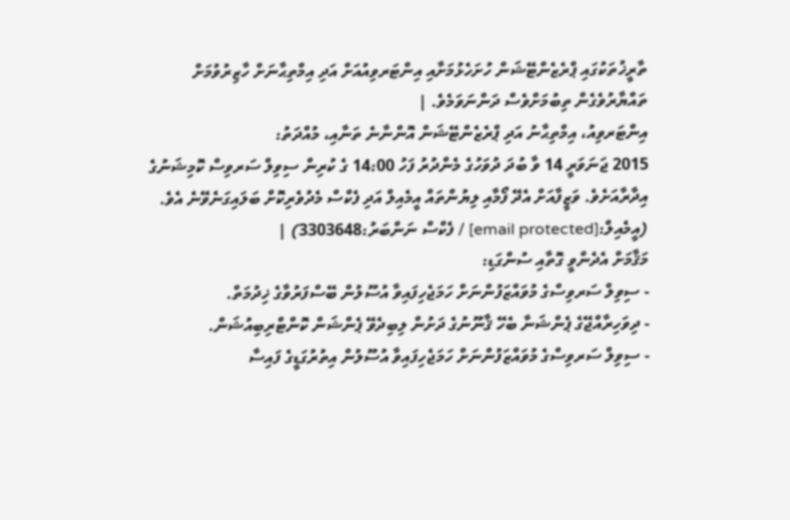ތާރީޚުތަކުގައި ޕްރެޒެންޓޭޝަން ހުށަހެޅުމަށާއި އިންޓަރވިއުއަށް އަދި އިމްތިޙާނަށް ހާޒިރުވުމަށް ތައްޔާރުވެގެން ތިބުމަށްވެސް ދަންނަވަމެވެ. |
އިންޓަރވިއު، އިމްތިޙާނު އަދި ޕްރެޒެންޓޭޝަން އޮންނާނެ ތަނާއި، މުއްދަތު:
2015 ޖަނަވަރީ 14 ވާ ބުދަ ދުވަހުގެ މެންދުރު ފަހު 14:00 ގެ ކުރިން ސިވިލް ސަރވިސް ކޮމިޝަނުގެ އިދާރާއަށެވެ. ވަޒީފާއަށް އެދޭ ފޯމާއި ލިޔުންތައް އީމެއިލް އަދި ފެކްސް މެދުވެރިކޮށް ބަލައިގަނެވޭނެ އެވެ. (އީމެއިލް:[email protected] / ފެކްސް ނަންބަރު:3303648) |
މަޤާމަށް އެދެންވީ ގޮތާއި ސުންގަޑި:
- ސިވިލް ސަރވިސްގެ މުވައްޒަފުންނަށް ހަމަޖެހިފައިވާ އުސޫލުން ބޭސްފަރުވާގެ ޚިދުމަތް.
- ދިވަހިރާއްޖޭގެ ޕެންޝަނާ ބެހޭ ޤާނޫނުގެ ދަށުން ލިބިދެވޭ ޕެންޝަން ކޮންޓްރިބިއުޝަން.
- ސިވިލް ސަރވިސްގެ މުވައްޒަފުންނަށް ހަމަޖެހިފައިވާ އުސޫލުން އިތުރުގަޑީގެ ފައިސާ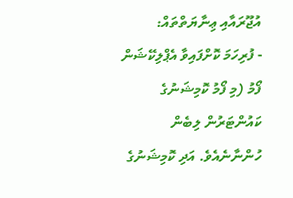އުޖޫރައާއި ޢިނާޔަތްތައް:
- ފުރިހަމަ ކޮށްފައިވާ އެޕްލިކޭޝަން ފޯމު (މި ފޯމު ކޮމިޝަނުގެ ކައުންޓަރުން ލިބެން ހުންނާނެއެވެ. އަދި ކޮމިޝަނުގެ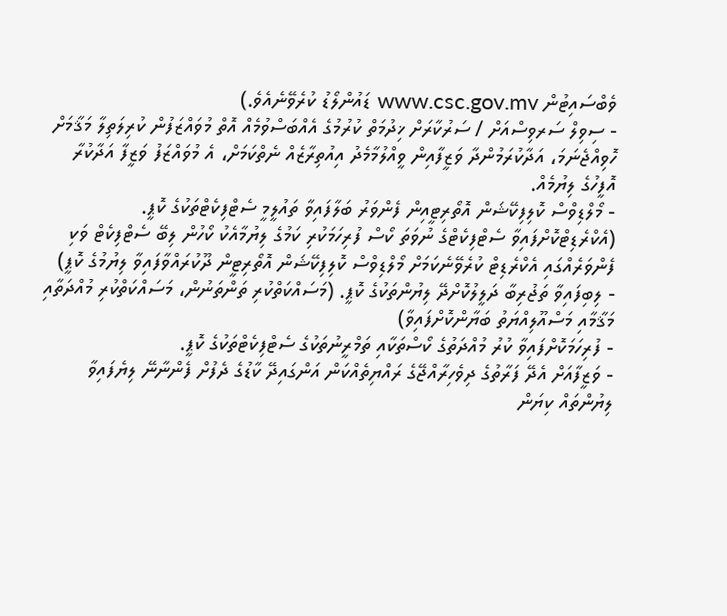ވެބްސައިޓުން www.csc.gov.mv ޑައުންލޯޑު ކުރެވޭނެއެވެ.)
- ސިވިލް ސަރވިސްއަށް / ސަރުކާރަށް ޚިދުމަތް ކުރުމުގެ އެއްބަސްވުމެއް އޮތް މުވައްޒަފުން ކުރިލަތިލާ މަޤާމަށް ހޮވިއްޖެނަމަ، އަދާކުރަމުންދާ ވަޒީފާއިން ވީއްލުމާމެދު އިއުތިރާޒެއް ނެތްކަމަށް، އެ މުވައްޒަފު ވަޒީފާ އަދާކުރާ އޮފީހުގެ ލިޔުމެއް.
- މޯލްޑިވްސް ކޮލިފިކޭޝަން އޮތޯރިޓީއިން ފެންވަރު ބަލާފައިވާ ތައުލީމީ ސެޓްފިކެޓްތަކުގެ ކޮޕީ. (އެކްރެޑިޓްކޮށްފައިވާ ސެޓްފިކެޓްގެ ނުވަތަ ކޯސް ފުރިހަމަކުރި ކަމުގެ ލިޔުމާއެކު ކޯހުން ލިބޭ ސެޓްފިކެޓް ވަކި ފެންވަރެއްގައި އެކްރެޑިޓް ކުރެވޭނެކަމަށް މޯލްޑިވްސް ކޮލިފިކޭޝަން އޮތޯރިޓީން ދޫކުރައްވާފައިވާ ލިޔުމުގެ ކޮޕީ)
- ލިބިފައިވާ ތަޖުރިބާ ދަލީލުކޮށްދޭ ލިޔުންތަކުގެ ކޮޕީ. (މަސައްކަތްކުރި ތަންތަނުން، މަސައްކަތްކުރި މުއްދަތާއި މަޤާމާއި މަސްއޫލިއްޔަތު ބަޔާންކޮށްފައިވާ)
- ފުރިހަމަކޮށްފައިވާ ކުރު މުއްދަތުގެ ކޯސްތަކާއި ތަމްރީނުތަކުގެ ސެޓްފިކެޓްތަކުގެ ކޮޕީ.
- ވަޒީފާއަށް އެދޭ ފަރާތުގެ ދިވެހިރާއްޖޭގެ ރައްޔިތެއްކަން އަންގައިދޭ ކާޑުގެ ދެފުށް ފެންނާނޭ ލިޔެފައިވާ ލިޔުންތައް ކިޔަން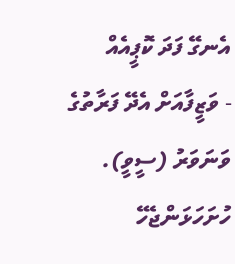އެނގޭ ފަދަ ކޮޕީއެއް
- ވަޒީފާއަށް އެދޭ ފަރާތުގެ ވަނަވަރު (ސީވީ).
ހުށަހަޅަންޖެހޭ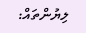ލިޔުންތައް: